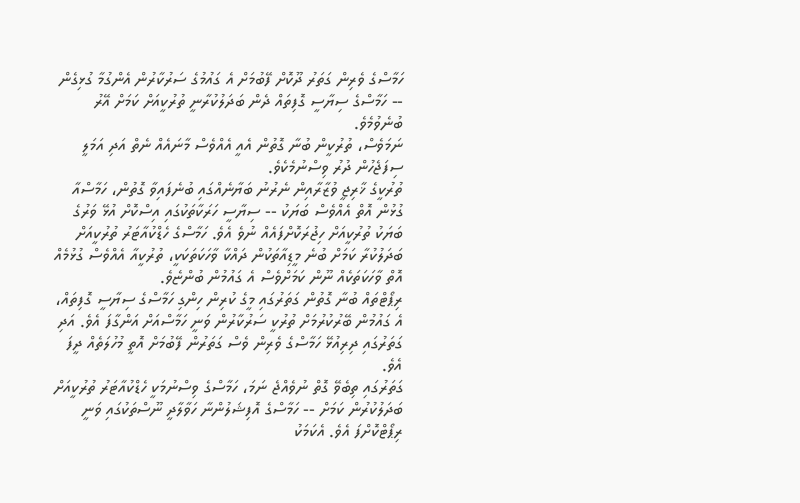ހަމާސްގެ ވެރިން ގަތަރު ދޫކޮށް ފޭބުމަށް އެ ގައުމުގެ ސަރުކާރުން އެންގުމާ ގުޅިގެން -- ހަމާސްގެ ސިޔާސީ ގޮފިތައް ދެން ބަދަލުކުރާނީ ތުރުކީއަށް ކަމަށް އޭރު ބުނެވުމެވެ.
ނަމަވެސް، ތުރުކީން ބުނާ ގޮތުން އެއީ އެއްވެސް މާނައެއް ނެތް އަދި އަމަލީ ސިފަޖެހުން ދުރު ވިސްނުމެކެވެ.
ތުރުކީގެ ޚާރިޖީ ވުޒާރާއިން ނެރުނު ބަޔާނެއްގައި ބުނެފައިވާ ގޮތުން، ހަމާސްއާ ގުޅުން އޮތް އެއްވެސް ބަޔަކު -- ސިޔާސީ ހަރަކާތަކުގައި އިސްކޮށް އުޅޭ ވަރުގެ ބަޔަކު ތުރުކީއަށް ހިޖުރަކޮށްފައެއް ނުވެ އެވެ. ހަމާސްގެ ހެޑްކުއާޓަރު ތުރުކީއަށް ބަދަލުކުރާ ކަމަށް ބުނެ މީޑިއާތަކުން ދައްކާ ވާހަކަތަކަކީ، ތުރުކީއާ އެއްވެސް ގުޅުމެއް އޮތް ވާހަކަތަކެއް ނޫން ކަމަށްވެސް އެ ގައުމުން ބުންޏެވެ.
ރިޕޯޓްތައް ބުނާ ގޮތުން ގަތަރުގައި މީގެ ކުރިން ހިންގި ހަމާސްގެ ސިޔާސީ ގޮފިތައް، އެ ގައުމުން ބޭރުކުރުމަށް ތުރުކީ ސަރުކާރުން ވަނީ ހަމާސްއަށް އަންގާފަ އެވެ. އަދި ގަތަރުގައި ދިރިއުޅޭ ހަމާސްގެ ވެރިން ވެސް ގަތަރުން ފޭބުމަށް އޮތީ މުހުލަތެއް ދީފަ އެވެ.
ގަތަރުގައި ތިބެވޭ ގޮތް ނުވެއްޖެ ނަމަ، ހަމާސްގެ ވިސްނުމަކީ ހެޑްކުއާޓަރު ތުރުކީއަށް ބަދަލުކުރުން ކަމަށް -- ހަމާސްގެ އޮފިޝަލުންނާ ހަވާލާދީ ނޫސްތަކުގައި ވަނީ ރިޕޯޓްކޮށްފަ އެވެ. އެކަމަކު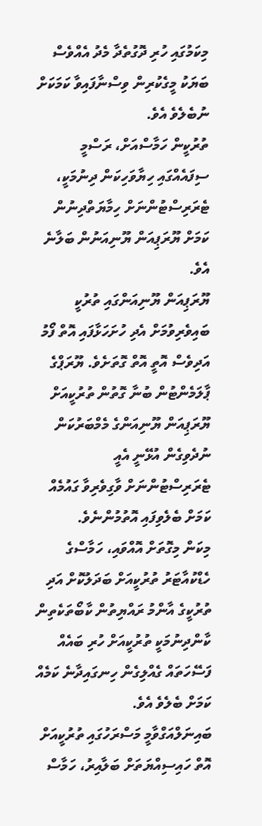މިކަމުގައި ހުރި ދޮގުތެދާ މެދު އެއްވެސް ބަޔަކު މީގެކުރިން ވިސްނާފައިވާ ކަމަކަށް ނުބެލެވެ އެވެ.
ތުރުކީން ހަމާސްއަށް، ރަސްމީ ސިފައެއްގައި ހިޔާވަހިކަން ދިނުމަކީ، ޓެރަރިސްޓުންނަށް ހިމާޔަތްދިނުން ކަމަށް ޔޫރަޕިއަން ޔޫނިއަނުން ބަލާނެ އެވެ.
ޔޫރަޕިއަން ޔޫނިއަންގައި ތުރުކީ ބައިވެރިވުމަށް އެދި ހުށަހަޅާފައި އޮތް ފޯމު އަދިވެސް އޮތީ އޮތް ގޮތަށެވެ. ޔޫރަޕްގެ ޕާލަމެންޓުން ބުނާ ގޮތުން ތުރުކީއަށް ޔޫރަޕިއަން ޔޫނިއަންގެ މެމްބަރުކަން ނުދެވިގެން އުޅޭނީ އެއީ ޓެރަރިސްޓުންނަށް ވާގިވެރިވާ ގައުމެއް ކަމަށް ބެލެވިފައި އޮތުމުންނެވެ.
މިކަން މިގޮތަށް އޮއްވައި، ހަމާސްގެ ހެޑްކުއާޓަރު ތުރުކީއަށް ބަދަލުކޮށް އަދި ތުރުކީގެ އާންމު ރައްޔިތުން ކާބޯތަކެތިން ކާންދިނުމަކީ ތުރުކީއަށް ހުރި ބައެއް ފަސޭހަތައް ގެއްލިގެން ހިނގައިދާނެ ކަމެއް ކަމަށް ބެލެވެ އެވެ.
ބައިނަލްއަގްވާމީ މަސްރަހުގައި ތުރުކީއަށް އޮތް ހައިސިއްޔަތަށް ބަލާއިރު، ހަމާސް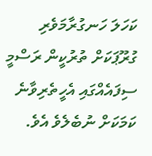ކަހަލަ ހަނގުރާމަވެރި ގުރޫޕަކަށް ތުރުކީން ރަސްމީ ސިފައެއްގައި އެހީތެރިވާނެ ކަމަކަށް ނުބެލެވެ އެވެ.